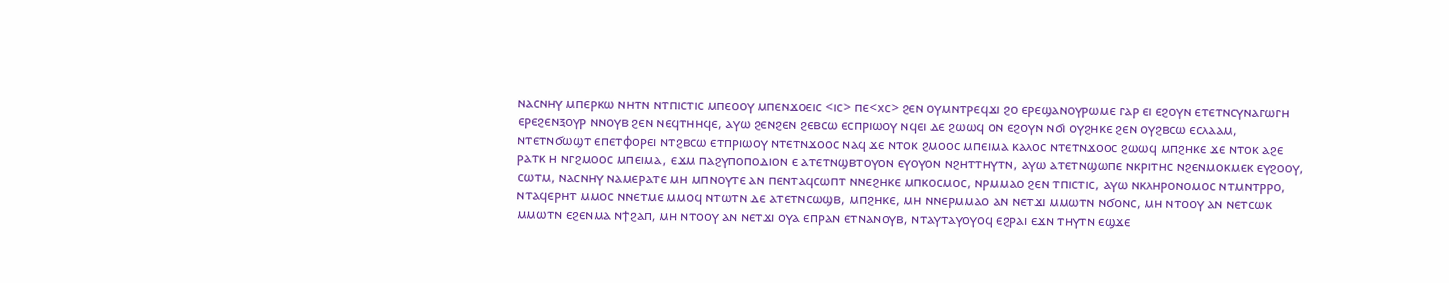ⲛⲁⲥⲛⲏⲩ ⲙⲡⲉⲣⲕⲱ ⲛⲏⲧⲛ ⲛⲧⲡⲓⲥⲧⲓⲥ ⲙⲡⲉⲟⲟⲩ ⲙⲡⲉⲛϫⲟⲉⲓⲥ <ⲓⲥ> ⲡⲉ<ⲭⲥ> ϩⲉⲛ ⲟⲩⲙⲛⲧⲣⲉϥϫⲓ ϩⲟ ⲉⲣⲉϣⲁⲛⲟⲩⲣⲱⲙⲉ ⲅⲁⲣ ⲉⲓ ⲉϩⲟⲩⲛ ⲉⲧⲉⲧⲛⲥⲩⲛⲁⲅⲱⲅⲏ ⲉⲣⲉϩⲉⲛⲝⲟⲩⲣ ⲛⲛⲟⲩⲃ ϩⲉⲛ ⲛⲉϥⲧⲏⲏϥⲉ, ⲁⲩⲱ ϩⲉⲛϩⲉⲛ ϩⲉⲃⲥⲱ ⲉⲥⲡⲣⲓⲱⲟⲩ ⲛϥⲉⲓ ⲇⲉ ϩⲱⲱϥ ⲟⲛ ⲉϩⲟⲩⲛ ⲛϭⲓ ⲟⲩϩⲏⲕⲉ ϩⲉⲛ ⲟⲩϩⲃⲥⲱ ⲉⲥⲗⲁⲁⲙ, ⲛⲧⲉⲧⲛϭⲱϣⲧ ⲉⲡⲉⲧⲫⲟⲣⲉⲓ ⲛⲧϩⲃⲥⲱ ⲉⲧⲡⲣⲓⲱⲟⲩ ⲛⲧⲉⲧⲛϫⲟⲟⲥ ⲛⲁϥ ϫⲉ ⲛⲧⲟⲕ ϩⲙⲟⲟⲥ ⲙⲡⲉⲓⲙⲁ ⲕⲁⲗⲟⲥ ⲛⲧⲉⲧⲛϫⲟⲟⲥ ϩⲱⲱϥ ⲙⲡϩⲏⲕⲉ ϫⲉ ⲛⲧⲟⲕ ⲁϩⲉ ⲣⲁⲧⲕ ⲏ ⲛⲅϩⲙⲟⲟⲥ ⲙⲡⲉⲓⲙⲁ, ⲉϫⲙ ⲡⲁϩⲩⲡⲟⲡⲟⲇⲓⲟⲛ ⲉ ⲁⲧⲉⲧⲛϣⲃⲧⲟⲩⲟⲛ ⲉⲩⲟⲩⲟⲛ ⲛϩⲏⲧⲧⲏⲩⲧⲛ, ⲁⲩⲱ ⲁⲧⲉⲧⲛϣⲱⲡⲉ ⲛⲕⲣⲓⲧⲏⲥ ⲛϩⲉⲛⲙⲟⲕⲙⲉⲕ ⲉⲩϩⲟⲟⲩ, ⲥⲱⲧⲙ, ⲛⲁⲥⲛⲏⲩ ⲛⲁⲙⲉⲣⲁⲧⲉ ⲙⲏ ⲙⲡⲛⲟⲩⲧⲉ ⲁⲛ ⲡⲉⲛⲧⲁϥⲥⲱⲡⲧ ⲛⲛⲉϩⲏⲕⲉ ⲙⲡⲕⲟⲥⲙⲟⲥ, ⲛⲣⲙⲙⲁⲟ ϩⲉⲛ ⲧⲡⲓⲥⲧⲓⲥ, ⲁⲩⲱ ⲛⲕⲗⲏⲣⲟⲛⲟⲙⲟⲥ ⲛⲧⲙⲛⲧⲣⲣⲟ, ⲛⲧⲁϥⲉⲣⲏⲧ ⲙⲙⲟⲥ ⲛⲛⲉⲧⲙⲉ ⲙⲙⲟϥ ⲛⲧⲱⲧⲛ ⲇⲉ ⲁⲧⲉⲧⲛⲥⲱϣⲃ, ⲙⲡϩⲏⲕⲉ, ⲙⲏ ⲛⲛⲉⲣⲙⲙⲁⲟ ⲁⲛ ⲛⲉⲧϫⲓ ⲙⲙⲱⲧⲛ ⲛϭⲟⲛⲥ, ⲙⲏ ⲛⲧⲟⲟⲩ ⲁⲛ ⲛⲉⲧⲥⲱⲕ ⲙⲙⲱⲧⲛ ⲉϩⲉⲛⲙⲁ ⲛϯϩⲁⲡ, ⲙⲏ ⲛⲧⲟⲟⲩ ⲁⲛ ⲛⲉⲧϫⲓ ⲟⲩⲁ ⲉⲡⲣⲁⲛ ⲉⲧⲛⲁⲛⲟⲩⲃ, ⲛⲧⲁⲩⲧⲁⲩⲟⲩⲟϥ ⲉϩⲣⲁⲓ ⲉϫⲛ ⲧⲏⲩⲧⲛ ⲉϣϫⲉ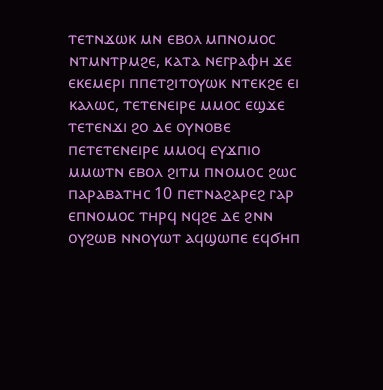ⲧⲉⲧⲛϫⲱⲕ ⲙⲛ ⲉⲃⲟⲗ ⲙⲡⲛⲟⲙⲟⲥ ⲛⲧⲙⲛⲧⲣⲙϩⲉ, ⲕⲁⲧⲁ ⲛⲉⲅⲣⲁⲫⲏ ϫⲉ ⲉⲕⲉⲙⲉⲣⲓ ⲡⲡⲉⲧϩⲓⲧⲟⲩⲱⲕ ⲛⲧⲉⲕϩⲉ ⲉⲓ ⲕⲁⲗⲱⲥ, ⲧⲉⲧⲉⲛⲉⲓⲣⲉ ⲙⲙⲟⲥ ⲉϣϫⲉ ⲧⲉⲧⲉⲛϫⲓ ϩⲟ ⲇⲉ ⲟⲩⲛⲟⲃⲉ ⲡⲉⲧⲉⲧⲉⲛⲉⲓⲣⲉ ⲙⲙⲟϥ ⲉⲩϫⲡⲓⲟ ⲙⲙⲱⲧⲛ ⲉⲃⲟⲗ ϩⲓⲧⲙ ⲡⲛⲟⲙⲟⲥ ϩⲱⲥ ⲡⲁⲣⲁⲃⲁⲧⲏⲥ 10 ⲡⲉⲧⲛⲁϩⲁⲣⲉϩ ⲅⲁⲣ ⲉⲡⲛⲟⲙⲟⲥ ⲧⲏⲣϥ ⲛϥϩⲉ ⲇⲉ ϩⲛⲛ ⲟⲩϩⲱⲃ ⲛⲛⲟⲩⲱⲧ ⲁϥϣⲱⲡⲉ ⲉϥϭⲏⲡ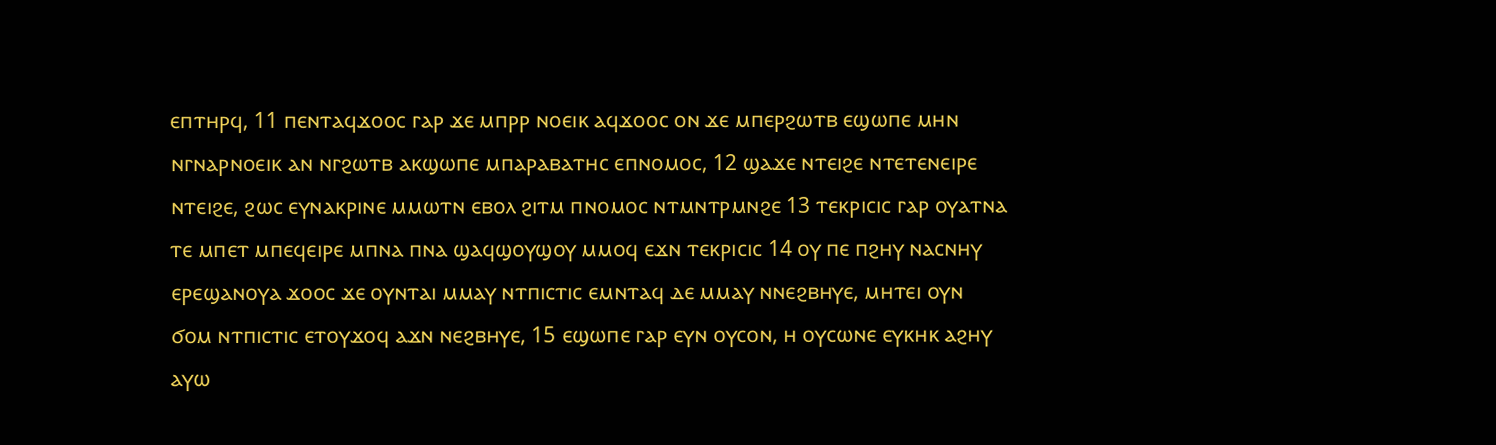ⲉⲡⲧⲏⲣϥ, 11 ⲡⲉⲛⲧⲁϥϫⲟⲟⲥ ⲅⲁⲣ ϫⲉ ⲙⲡⲣⲣ ⲛⲟⲉⲓⲕ ⲁϥϫⲟⲟⲥ ⲟⲛ ϫⲉ ⲙⲡⲉⲣϩⲱⲧⲃ ⲉϣⲱⲡⲉ ⲙⲏⲛ ⲛⲅⲛⲁⲣⲛⲟⲉⲓⲕ ⲁⲛ ⲛⲅϩⲱⲧⲃ ⲁⲕϣⲱⲡⲉ ⲙⲡⲁⲣⲁⲃⲁⲧⲏⲥ ⲉⲡⲛⲟⲙⲟⲥ, 12 ϣⲁϫⲉ ⲛⲧⲉⲓϩⲉ ⲛⲧⲉⲧⲉⲛⲉⲓⲣⲉ ⲛⲧⲉⲓϩⲉ, ϩⲱⲥ ⲉⲩⲛⲁⲕⲣⲓⲛⲉ ⲙⲙⲱⲧⲛ ⲉⲃⲟⲗ ϩⲓⲧⲙ ⲡⲛⲟⲙⲟⲥ ⲛⲧⲙⲛⲧⲣⲙⲛϩⲉ 13 ⲧⲉⲕⲣⲓⲥⲓⲥ ⲅⲁⲣ ⲟⲩⲁⲧⲛⲁ ⲧⲉ ⲙⲡⲉⲧ ⲙⲡⲉϥⲉⲓⲣⲉ ⲙⲡⲛⲁ ⲡⲛⲁ ϣⲁϥϣⲟⲩϣⲟⲩ ⲙⲙⲟϥ ⲉϫⲛ ⲧⲉⲕⲣⲓⲥⲓⲥ 14 ⲟⲩ ⲡⲉ ⲡϩⲏⲩ ⲛⲁⲥⲛⲏⲩ ⲉⲣⲉϣⲁⲛⲟⲩⲁ ϫⲟⲟⲥ ϫⲉ ⲟⲩⲛⲧⲁⲓ ⲙⲙⲁⲩ ⲛⲧⲡⲓⲥⲧⲓⲥ ⲉⲙⲛⲧⲁϥ ⲇⲉ ⲙⲙⲁⲩ ⲛⲛⲉϩⲃⲏⲩⲉ, ⲙⲏⲧⲉⲓ ⲟⲩⲛ ϭⲟⲙ ⲛⲧⲡⲓⲥⲧⲓⲥ ⲉⲧⲟⲩϫⲟϥ ⲁϫⲛ ⲛⲉϩⲃⲏⲩⲉ, 15 ⲉϣⲱⲡⲉ ⲅⲁⲣ ⲉⲩⲛ ⲟⲩⲥⲟⲛ, ⲏ ⲟⲩⲥⲱⲛⲉ ⲉⲩⲕⲏⲕ ⲁϩⲏⲩ ⲁⲩⲱ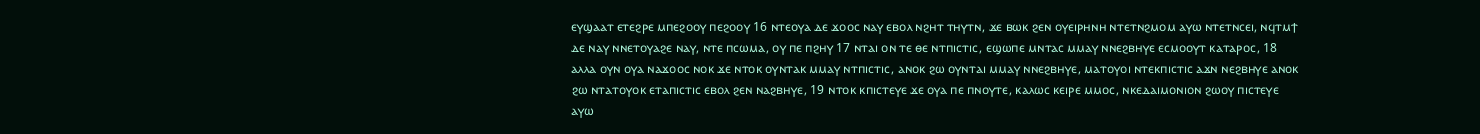ⲉⲩϣⲁⲁⲧ ⲉⲧⲉϩⲣⲉ ⲙⲡⲉϩⲟⲟⲩ ⲡⲉϩⲟⲟⲩ 16 ⲛⲧⲉⲟⲩⲁ ⲇⲉ ϫⲟⲟⲥ ⲛⲁⲩ ⲉⲃⲟⲗ ⲛϩⲏⲧ ⲧⲏⲩⲧⲛ, ϫⲉ ⲃⲱⲕ ϩⲉⲛ ⲟⲩⲉⲓⲣⲏⲛⲏ ⲛⲧⲉⲧⲛϩⲙⲟⲙ ⲁⲩⲱ ⲛⲧⲉⲧⲛⲥⲉⲓ, ⲛϥⲧⲙϯ ⲇⲉ ⲛⲁⲩ ⲛⲛⲉⲧⲟⲩⲁϩⲉ ⲛⲁⲩ, ⲛⲧⲉ ⲡⲥⲱⲙⲁ, ⲟⲩ ⲡⲉ ⲡϩⲏⲩ 17 ⲛⲧⲁⲓ ⲟⲛ ⲧⲉ ⲑⲉ ⲛⲧⲡⲓⲥⲧⲓⲥ, ⲉϣⲱⲡⲉ ⲙⲛⲧⲁⲥ ⲙⲙⲁⲩ ⲛⲛⲉϩⲃⲏⲩⲉ ⲉⲥⲙⲟⲟⲩⲧ ⲕⲁⲧⲁⲣⲟⲥ, 18 ⲁⲗⲗⲁ ⲟⲩⲛ ⲟⲩⲁ ⲛⲁϫⲟⲟⲥ ⲛⲟⲕ ϫⲉ ⲛⲧⲟⲕ ⲟⲩⲛⲧⲁⲕ ⲙⲙⲁⲩ ⲛⲧⲡⲓⲥⲧⲓⲥ, ⲁⲛⲟⲕ ϩⲱ ⲟⲩⲛⲧⲁⲓ ⲙⲙⲁⲩ ⲛⲛⲉϩⲃⲏⲩⲉ, ⲙⲁⲧⲟⲩⲟⲓ ⲛⲧⲉⲕⲡⲓⲥⲧⲓⲥ ⲁϫⲛ ⲛⲉϩⲃⲏⲩⲉ ⲁⲛⲟⲕ ϩⲱ ⲛⲧⲁⲧⲟⲩⲟⲕ ⲉⲧⲁⲡⲓⲥⲧⲓⲥ ⲉⲃⲟⲗ ϩⲉⲛ ⲛⲁϩⲃⲏⲩⲉ, 19 ⲛⲧⲟⲕ ⲕⲡⲓⲥⲧⲉⲩⲉ ϫⲉ ⲟⲩⲁ ⲡⲉ ⲡⲛⲟⲩⲧⲉ, ⲕⲁⲗⲱⲥ ⲕⲉⲓⲣⲉ ⲙⲙⲟⲥ, ⲛⲕⲉⲇⲁⲓⲙⲟⲛⲓⲟⲛ ϩⲱⲟⲩ ⲡⲓⲥⲧⲉⲩⲉ ⲁⲩⲱ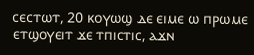ⲥⲉⲥⲧⲱⲧ, 20 ⲕⲟⲩⲱϣ ⲇⲉ ⲉⲓⲙⲉ ⲱ ⲡⲣⲱⲙⲉ ⲉⲧϣⲟⲩⲉⲓⲧ ϫⲉ ⲧⲡⲓⲥⲧⲓⲥ, ⲁϫⲛ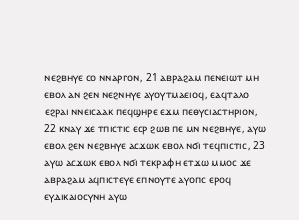ⲛⲉϩⲃⲏⲩⲉ ⲥⲟ ⲛⲛⲁⲣⲅⲟⲛ, 21 ⲁⲃⲣⲁϩⲁⲙ ⲡⲉⲛⲉⲓⲱⲧ ⲙⲏ ⲉⲃⲟⲗ ⲁⲛ ϩⲉⲛ ⲛⲉϩⲛⲏⲩⲉ ⲁⲩⲟⲩⲧⲙⲁⲉⲓⲟϥ, ⲉⲁϥⲧⲁⲗⲟ ⲉϩⲣⲁⲓ ⲛⲛⲉⲓⲥⲁⲁⲕ ⲡⲉϥϣⲏⲣⲉ ⲉϫⲙ ⲡⲉⲑⲩⲥⲓⲁⲥⲧⲏⲣⲓⲟⲛ, 22 ⲕⲛⲁⲩ ϫⲉ ⲧⲡⲓⲥⲧⲓⲥ ⲉⲥⲣ ϩⲱⲃ ⲡⲉ ⲙⲛ ⲛⲉϩⲃⲏⲩⲉ, ⲁⲩⲱ ⲉⲃⲟⲗ ϩⲉⲛ ⲛⲉϩⲃⲏⲩⲉ ⲁⲥϫⲱⲕ ⲉⲃⲟⲗ ⲛϭⲓ ⲧⲉϥⲡⲓⲥⲧⲓⲥ, 23 ⲁⲩⲱ ⲁⲥϫⲱⲕ ⲉⲃⲟⲗ ⲛϭⲓ ⲧⲉⲕⲣⲁⲫⲏ ⲉⲧϫⲱ ⲙⲙⲟⲥ ϫⲉ ⲁⲃⲣⲁϩⲁⲙ ⲁϥⲡⲓⲥⲧⲉⲩⲉ ⲉⲡⲛⲟⲩⲧⲉ ⲁⲩⲟⲡⲥ ⲉⲣⲟϥ ⲉⲩⲇⲓⲕⲁⲓⲟⲥⲩⲛⲏ ⲁⲩⲱ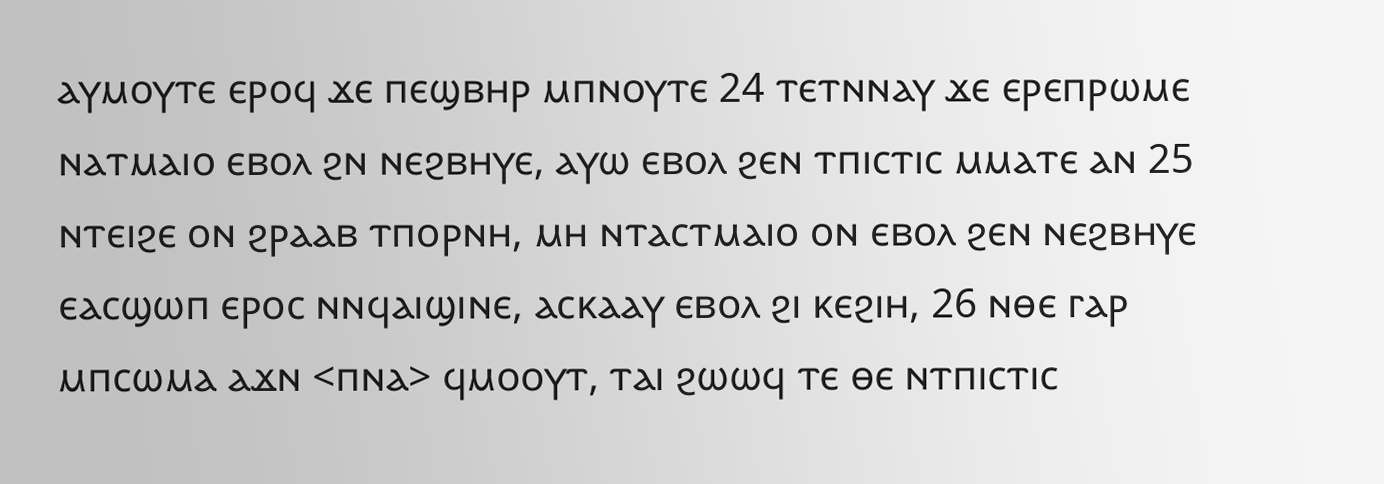ⲁⲩⲙⲟⲩⲧⲉ ⲉⲣⲟϥ ϫⲉ ⲡⲉϣⲃⲏⲣ ⲙⲡⲛⲟⲩⲧⲉ 24 ⲧⲉⲧⲛⲛⲁⲩ ϫⲉ ⲉⲣⲉⲡⲣⲱⲙⲉ ⲛⲁⲧⲙⲁⲓⲟ ⲉⲃⲟⲗ ϩⲛ ⲛⲉϩⲃⲏⲩⲉ, ⲁⲩⲱ ⲉⲃⲟⲗ ϩⲉⲛ ⲧⲡⲓⲥⲧⲓⲥ ⲙⲙⲁⲧⲉ ⲁⲛ 25 ⲛⲧⲉⲓϩⲉ ⲟⲛ ϩⲣⲁⲁⲃ ⲧⲡⲟⲣⲛⲏ, ⲙⲏ ⲛⲧⲁⲥⲧⲙⲁⲓⲟ ⲟⲛ ⲉⲃⲟⲗ ϩⲉⲛ ⲛⲉϩⲃⲏⲩⲉ ⲉⲁⲥϣⲱⲡ ⲉⲣⲟⲥ ⲛⲛϥⲁⲓϣⲓⲛⲉ, ⲁⲥⲕⲁⲁⲩ ⲉⲃⲟⲗ ϩⲓ ⲕⲉϩⲓⲏ, 26 ⲛⲑⲉ ⲅⲁⲣ ⲙⲡⲥⲱⲙⲁ ⲁϫⲛ <ⲡⲛⲁ> ϥⲙⲟⲟⲩⲧ, ⲧⲁⲓ ϩⲱⲱϥ ⲧⲉ ⲑⲉ ⲛⲧⲡⲓⲥⲧⲓⲥ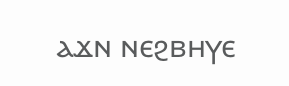ⲁϫⲛ ⲛⲉϩⲃⲏⲩⲉ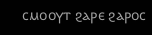ⲥⲙⲟⲟⲩⲧ ϩⲁⲣⲉ ϩⲁⲣⲟⲥ